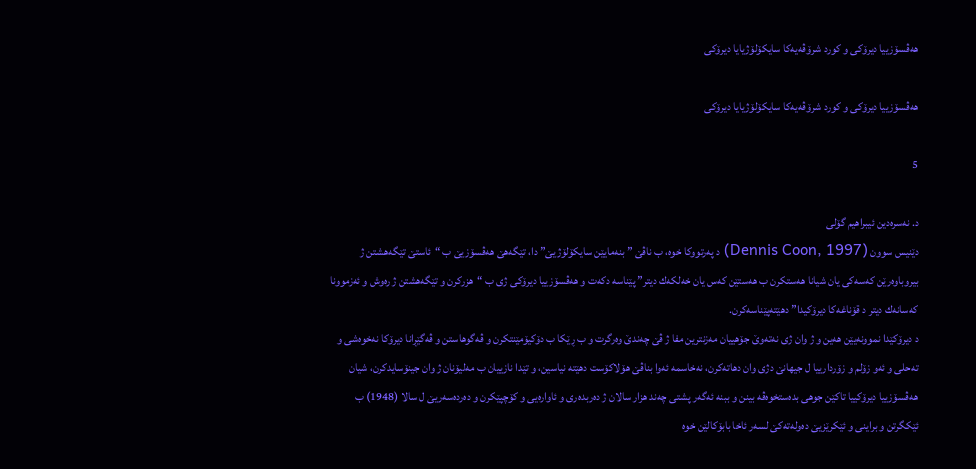هه‌ڤسۆزییا دیرۆكى و كورد شرۆڤه‌یه‌كا سایكۆلۆژیایا دیرۆكى

هه‌ڤسۆزییا دیرۆكى و كورد شرۆڤه‌یه‌كا سایكۆلۆژیایا دیرۆكى

5

د. نه‌سره‌دین ئیبراهیم گۆلى
دێنیس سوون (Dennis Coon, 1997) د په‌رتووكا خوه‌، ب ناڤێ ” بنه‌مایێن سایكۆلۆژیێ” دا، تێگه‌هێ هه‌ڤسۆزیێ ب “ئاستێ تێگه‌هشتن ژ بیروباوه‌رێن كه‌سه‌كى یان شیانا هه‌ستكرن ب هه‌ستێن كه‌س یان خه‌لكه‌ك دیتر” پێناسه‌ دكه‌ت و هه‌ڤسۆزییا دیرۆكى ژى ب “هزركرن و تێگه‌هشتن ژ ره‌وش و ئه‌زموونا كه‌سانه‌ك دیتر د قۆناغه‌كا دیرۆكیدا” دهێته‌پێناسه‌كرن.
د دیرۆكێدا نموونه‌یێن هه‌ین و ژ وان ژى نه‌ته‌وێ جۆهییان مه‌زنترین مفا ژ ڤێ چه‌ندێ وه‌رگرت و ب ڕێكا ب دۆكیۆمێنتكرن و ڤه‌گوهاستن و ڤه‌گێڕانا دیرۆكا نه‌خوه‌شى و ته‌حلى و ئه‌و زۆلم و زۆردارییا ل جیهانێ دژى وان دهاته‌كرن، نه‌خاسمه‌ ئه‌وا بناڤێ هۆلاكۆست دهێته‌ نیاسین، و تێدا نازییان ب مه‌لیۆنان ژ وان جینۆسایدكرن، شیان هه‌ڤسۆزییا دیرۆكییا تاكێن جوهى بده‌ستخوه‌ڤه‌ بینن و ببنه‌ ئه‌گه‌ر پشتى چه‌ند هزار سالان ژ ده‌ربده‌رى و ئاواره‌یى و كۆچپێكرن و ده‌رده‌سه‌ریێ ل سالا (1948) ب ئێكگرتن و براینى و ئێكرێزیێ ده‌وله‌ته‌كێ لسه‌ر ئاخا بابۆكالێن خوه‌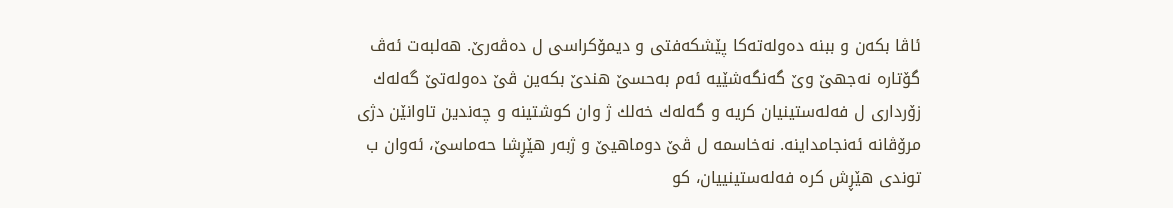ئاڤا بكه‌ن و ببنه‌ ده‌وله‌ته‌كا پێشكه‌فتى و دیمۆكراسى ل ده‌ڤه‌رێ. هه‌لبه‌ت ئه‌ڤ گۆتاره‌ نه‌جهێ وێ گه‌نگه‌شێیه‌ ئه‌م به‌حسێ هندێ بكه‌ین ڤێ ده‌وله‌تێ گه‌له‌ك زۆردارى ل فه‌له‌ستینیان كریه‌ و گه‌له‌ك خه‌لك ژ وان كوشتینه‌ و چه‌ندین تاوانێن دژى مرۆڤانه‌ ئه‌نجامداینه‌. نه‌خاسمه‌ ل ڤێ دوماهیێ و ژبه‌ر هێڕشا حه‌ماسێ، ئه‌وان ب توندى هێڕش كره‌ فه‌له‌ستینییان، كو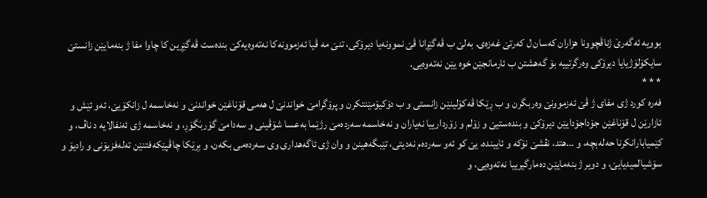بوویه‌ ئه‌گه‌رێ ژناڤچوونا هزاران كه‌سان ل كه‌رتێ غه‌زه‌ى. به‌لێ ب ڤه‌گێڕانا ڤێ نموونه‌یا دیرۆكى، تنێ مه‌ ڤیا ئه‌زموونه‌كا نه‌ته‌وه‌یه‌كێ بنده‌ست ڤه‌گێڕین كا چاوا مفا ژ بنه‌مایێن زانستێ سایكۆلۆژیایا دیرۆكى وه‌رگرتییه‌ بۆ گه‌هشتن ب ئارمانجێن خوه‌ یێن نه‌ته‌وه‌یى.
* * *
فه‌ره‌ كورد ژى مفاى ژ ڤێ ئه‌زموونێ وه‌ربگرن و ب ڕێكا ڤه‌كۆلینێن زانستى و ب دۆكیۆمێنتكرن و پرۆگرامێ خواندنێ ل هه‌مى قۆناغێن خواندنێ و نه‌خاسمه‌ ل زانكۆیێ، ئه‌و ئێش و ئازارێن ل قۆناغێن جۆداجۆدایێن دیرۆكێ و بنده‌ستیێ و زۆلم و زۆردارییا نه‌یاران و نه‌خاسمه‌ سه‌رده‌مێ رژێما به‌عسا شۆڤینى و سه‌دامێ گۆربَگۆڕ، و نه‌خاسمه‌ ژى ئه‌نفالایه‌ د ناڤ، و كێمیابارانكرنا حه‌له‌بچه‌، و …هتد، نڤشێ نۆكه‌ و ئایینده‌، یێ كو ئه‌و سه‌رده‌م نه‌دیتى، تێبگه‌هینن و وان ژى ئاگه‌هدارى وى سه‌رده‌مى بكه‌ن، و بڕێكا چاڤپێكه‌فتنێن ته‌له‌فزیۆنى و رادیۆ و سۆشیالمیدیایێ، و دویر ژ بنه‌مایێن ده‌مارگیرییا نه‌ته‌وه‌یى، و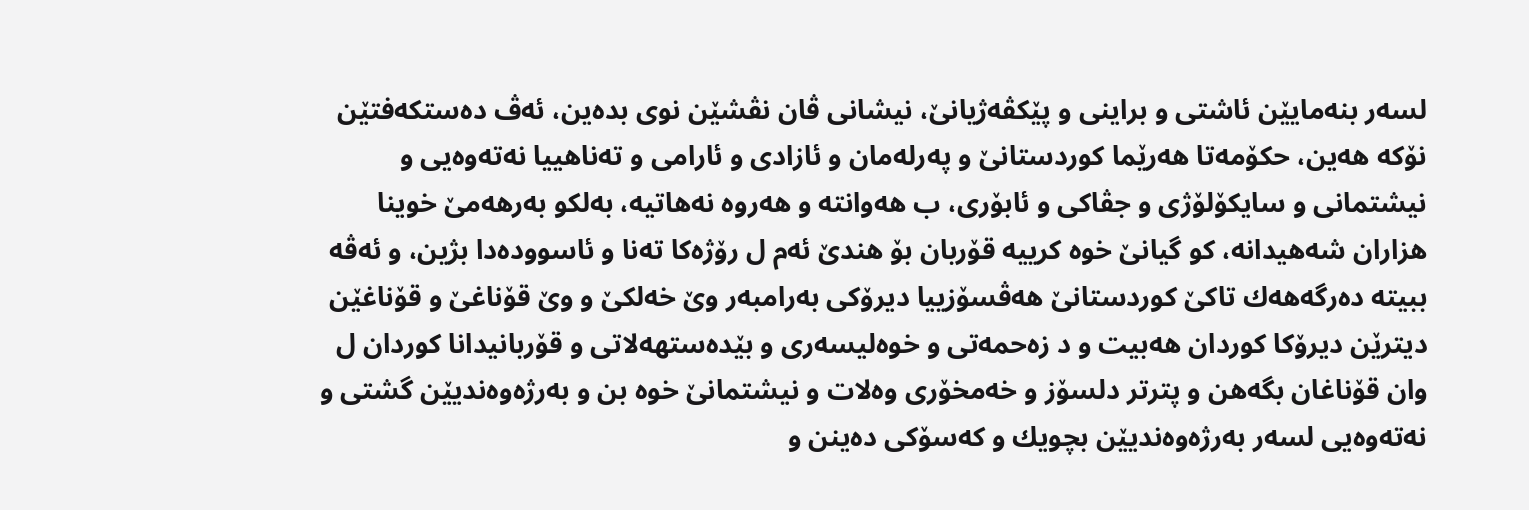لسه‌ر بنه‌مایێن ئاشتى و براینى و پێكڤه‌ژیانێ، نیشانى ڤان نڤشێن نوى بده‌ین، ئه‌ڤ ده‌ستكه‌فتێن نۆكه‌ هه‌ین، حكۆمه‌تا هه‌رێما كوردستانێ و په‌رله‌مان و ئازادى و ئارامى و ته‌ناهییا نه‌ته‌وه‌یى و نیشتمانى و سایكۆلۆژى و جڤاكى و ئابۆرى، ب هه‌وانته‌ و هه‌روه‌ نه‌هاتیه‌، به‌لكو به‌رهه‌مێ خوینا هزاران شه‌هیدانه‌، كو گیانێ خوه‌ كرییه‌ قۆربان بۆ هندێ ئه‌م ل رۆژه‌كا ته‌نا و ئاسووده‌دا بژین، و ئه‌ڤه‌ ببیته‌ ده‌رگه‌هه‌ك تاكێ كوردستانێ هه‌ڤسۆزییا دیرۆكى به‌رامبه‌ر وێ خه‌لكێ و وێ قۆناغێ و قۆناغێن دیترێن دیرۆكا كوردان هه‌بیت و د زه‌حمه‌تى و خوه‌لیسه‌رى و بێده‌ستهه‌لاتى و قۆربانیدانا كوردان ل وان قۆناغان بگه‌هن و پترتر دلسۆز و خه‌مخۆرى وه‌لات و نیشتمانێ خوه‌ بن و به‌رژه‌وه‌ندیێن گشتى و نه‌ته‌وه‌یى لسه‌ر به‌رژه‌وه‌ندیێن بچویك و كه‌سۆكى ده‌ینن و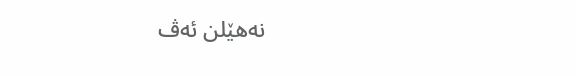نه‌هێلن ئه‌ڤ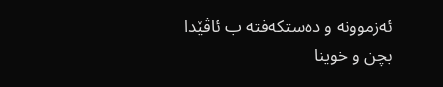ئه‌زموونه‌ و ده‌ستكه‌فته‌ ب ئاڤێدا بچن و خوینا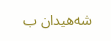شه‌هیدان ب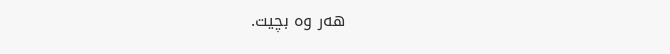هه‌ر وه‌ بچیت.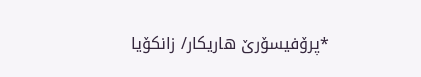*پرۆفیسۆرێ هاریكار/ زانكۆیا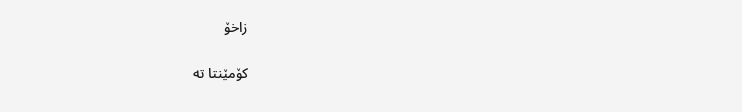زاخۆ

کۆمێنتا تە